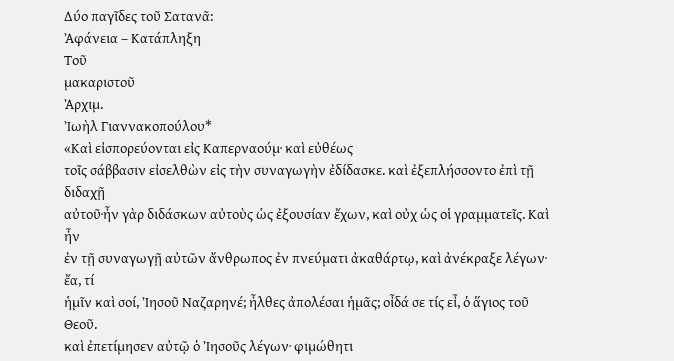Δύο παγῖδες τοῦ Σατανᾶ:
Ἀφάνεια – Κατάπληξη
Τοῦ
μακαριστοῦ
Ἀρχιμ.
Ἰωὴλ Γιαννακοπούλου*
«Καὶ εἰσπορεύονται εἰς Καπερναούμ· καὶ εὐθέως
τοῖς σάββασιν εἰσελθὼν εἰς τὴν συναγωγὴν ἐδίδασκε. καὶ ἐξεπλήσσοντο ἐπὶ τῇ διδαχῇ
αὐτοῦ·ἦν γὰρ διδάσκων αὐτοὺς ὡς ἐξουσίαν ἔχων, καὶ οὐχ ὡς οἱ γραμματεῖς. Καὶ ἦν
ἐν τῇ συναγωγῇ αὐτῶν ἄνθρωπος ἐν πνεύματι ἀκαθάρτῳ, καὶ ἀνέκραξε λέγων· ἔα, τί
ἡμῖν καὶ σοί, Ἰησοῦ Ναζαρηνέ; ἦλθες ἀπολέσαι ἡμᾶς; οἶδά σε τίς εἶ, ὁ ἅγιος τοῦ Θεοῦ.
καὶ ἐπετίμησεν αὐτῷ ὁ Ἰησοῦς λέγων· φιμώθητι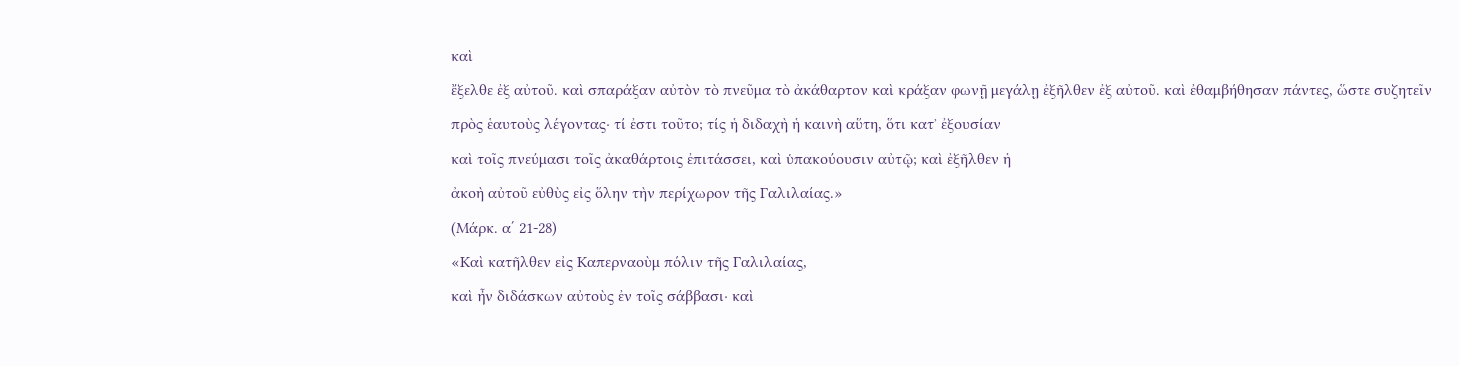καὶ
ἔξελθε ἐξ αὐτοῦ. καὶ σπαράξαν αὐτὸν τὸ πνεῦμα τὸ ἀκάθαρτον καὶ κράξαν φωνῇ μεγάλῃ ἐξῆλθεν ἐξ αὐτοῦ. καὶ ἐθαμβήθησαν πάντες, ὥστε συζητεῖν
πρὸς ἑαυτοὺς λέγοντας· τί ἐστι τοῦτο; τίς ἡ διδαχὴ ἡ καινὴ αὕτη, ὅτι κατ᾿ ἐξουσίαν
καὶ τοῖς πνεύμασι τοῖς ἀκαθάρτοις ἐπιτάσσει, καὶ ὑπακούουσιν αὐτῷ; καὶ ἐξῆλθεν ἡ
ἀκοὴ αὐτοῦ εὐθὺς εἰς ὅλην τὴν περίχωρον τῆς Γαλιλαίας.»
(Μάρκ. α΄ 21-28)
«Καὶ κατῆλθεν εἰς Καπερναοὺμ πόλιν τῆς Γαλιλαίας,
καὶ ἦν διδάσκων αὐτοὺς ἐν τοῖς σάββασι· καὶ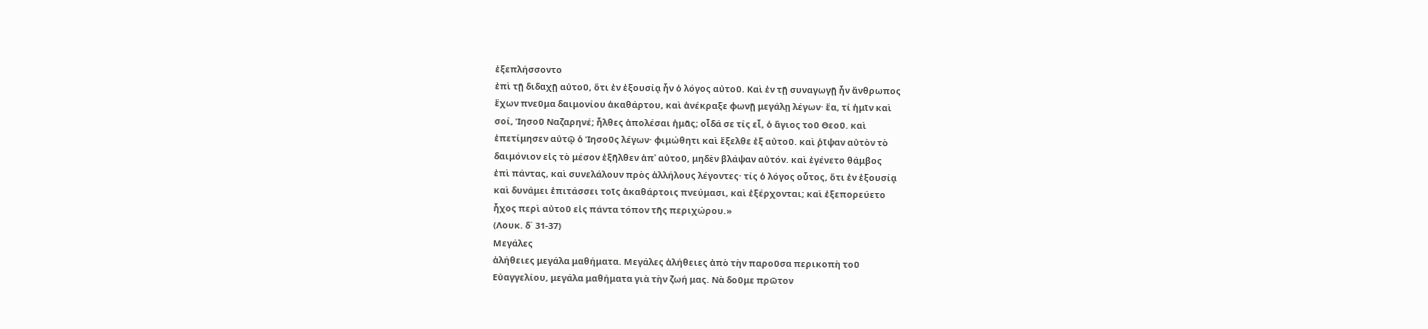ἐξεπλήσσοντο
ἐπὶ τῇ διδαχῇ αὐτοῦ, ὅτι ἐν ἐξουσίᾳ ἦν ὁ λόγος αὐτοῦ. Καὶ ἐν τῇ συναγωγῇ ἦν ἄνθρωπος
ἔχων πνεῦμα δαιμονίου ἀκαθάρτου, καὶ ἀνέκραξε φωνῇ μεγάλῃ λέγων· ἔα, τί ἡμῖν καὶ
σοί, Ἰησοῦ Ναζαρηνέ; ἦλθες ἀπολέσαι ἡμᾶς; οἶδά σε τίς εἶ, ὁ ἅγιος τοῦ Θεοῦ. καὶ
ἐπετίμησεν αὐτῷ ὁ Ἰησοῦς λέγων· φιμώθητι καὶ ἔξελθε ἐξ αὐτοῦ. καὶ ῥῖψαν αὐτὸν τὸ
δαιμόνιον εἰς τὸ μέσον ἐξῆλθεν ἀπ᾽ αὐτοῦ, μηδὲν βλάψαν αὐτόν. καὶ ἐγένετο θάμβος
ἐπὶ πάντας, καὶ συνελάλουν πρὸς ἀλλήλους λέγοντες· τίς ὁ λόγος οὗτος, ὅτι ἐν ἐξουσίᾳ
καὶ δυνάμει ἐπιτάσσει τοῖς ἀκαθάρτοις πνεύμασι, καὶ ἐξέρχονται; καὶ ἐξεπορεύετο
ἦχος περὶ αὐτοῦ εἰς πάντα τόπον τῆς περιχώρου.»
(Λουκ. δ΄ 31-37)
Μεγάλες
ἀλήθειες μεγάλα μαθήματα. Μεγάλες ἀλήθειες ἀπὸ τὴν παροῦσα περικοπὴ τοῦ
Εὐαγγελίου, μεγάλα μαθήματα γιὰ τὴν ζωή μας. Νὰ δοῦμε πρῶτον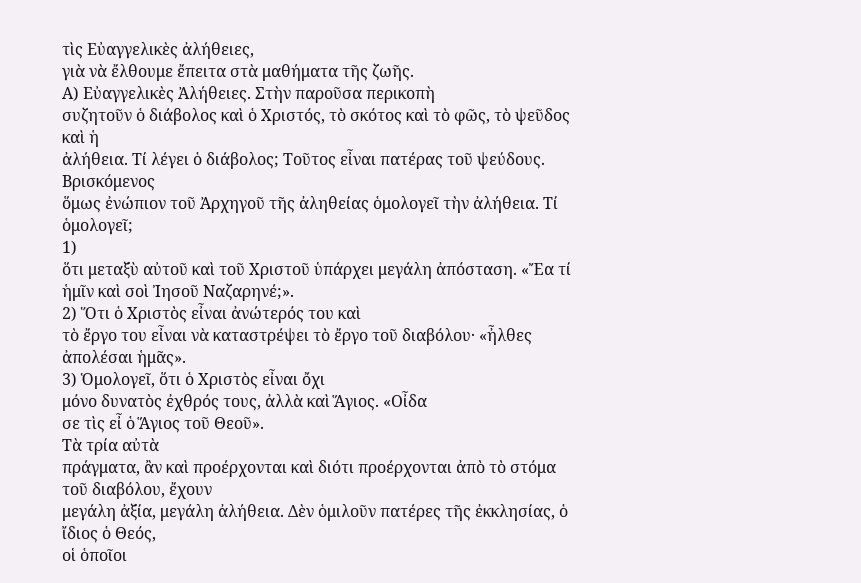τὶς Εὐαγγελικὲς ἀλήθειες,
γιὰ νὰ ἔλθουμε ἔπειτα στὰ μαθήματα τῆς ζωῆς.
Α) Εὐαγγελικὲς Ἀλήθειες. Στὴν παροῦσα περικοπὴ
συζητοῦν ὁ διάβολος καὶ ὁ Χριστός, τὸ σκότος καὶ τὸ φῶς, τὸ ψεῦδος καὶ ἡ
ἀλήθεια. Τί λέγει ὁ διάβολος; Τοῦτος εἶναι πατέρας τοῦ ψεύδους. Βρισκόμενος
ὅμως ἐνώπιον τοῦ Ἀρχηγοῦ τῆς ἀληθείας ὁμολογεῖ τὴν ἀλήθεια. Τί ὁμολογεῖ;
1)
ὅτι μεταξὺ αὐτοῦ καὶ τοῦ Χριστοῦ ὑπάρχει μεγάλη ἀπόσταση. «Ἔα τί ἡμῖν καὶ σοὶ Ἰησοῦ Ναζαρηνέ;».
2) Ὅτι ὁ Χριστὸς εἶναι ἀνώτερός του καὶ
τὸ ἔργο του εἶναι νὰ καταστρέψει τὸ ἔργο τοῦ διαβόλου· «ἦλθες ἀπολέσαι ἡμᾶς».
3) Ὁμολογεῖ, ὅτι ὁ Χριστὸς εἶναι ὄχι
μόνο δυνατὸς ἐχθρός τους, ἀλλὰ καὶ Ἅγιος. «Οἶδα
σε τὶς εἶ ὁ Ἅγιος τοῦ Θεοῦ».
Τὰ τρία αὐτὰ
πράγματα, ἂν καὶ προέρχονται καὶ διότι προέρχονται ἀπὸ τὸ στόμα τοῦ διαβόλου, ἔχουν
μεγάλη ἀξία, μεγάλη ἀλήθεια. Δὲν ὁμιλοῦν πατέρες τῆς ἐκκλησίας, ὁ ἴδιος ὁ Θεός,
οἱ ὁποῖοι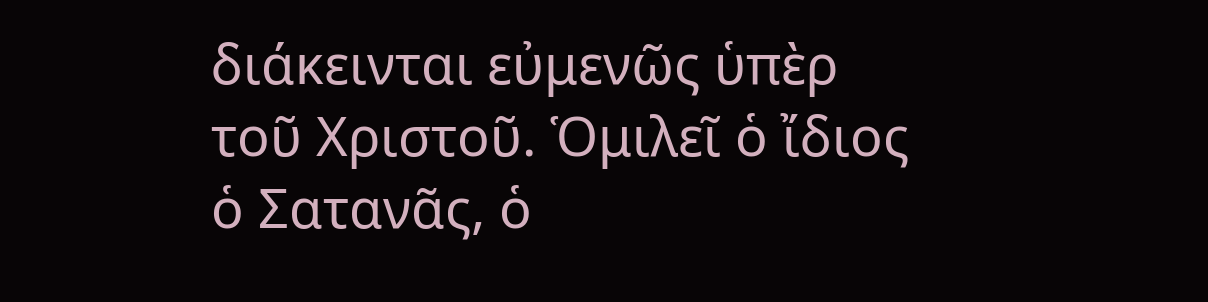διάκεινται εὐμενῶς ὑπὲρ τοῦ Χριστοῦ. Ὁμιλεῖ ὁ ἴδιος ὁ Σατανᾶς, ὁ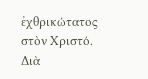ἐχθρικώτατος
στὸν Χριστό. Διὰ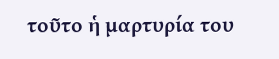τοῦτο ἡ μαρτυρία του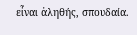εἶναι ἀληθής, σπουδαία.